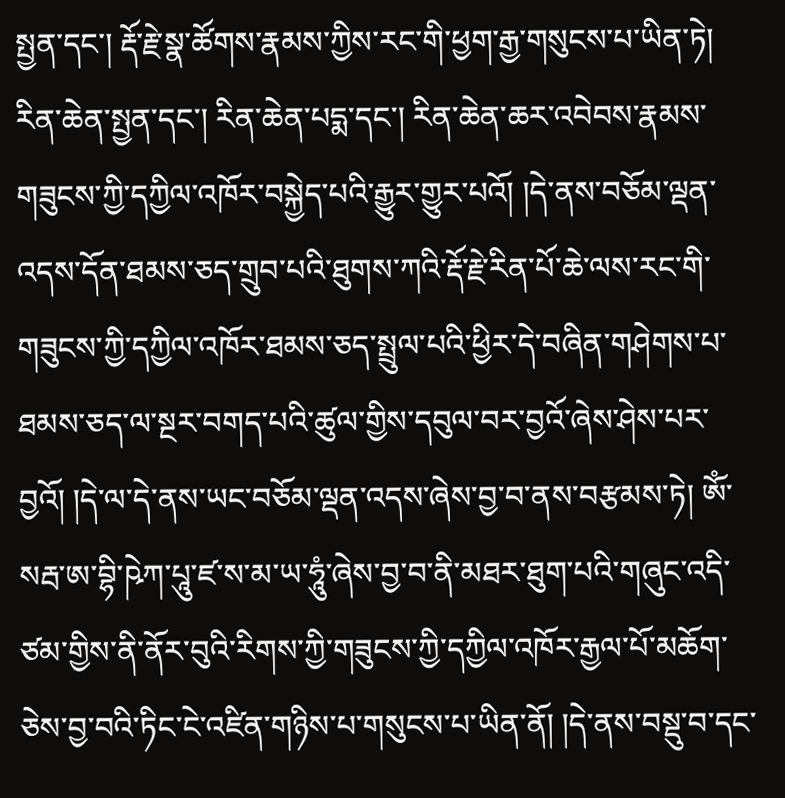སྤྱན་དང་། རྡོ་རྗེ་སྣ་ཚོགས་རྣམས་ཀྱིས་རང་གི་ཕྱག་རྒྱ་གསུངས་པ་ཡིན་ཏེ། རིན་ཆེན་སྤྱན་དང་། རིན་ཆེན་པདྨ་དང་། རིན་ཆེན་ཆར་འབེབས་རྣམས་གཟུངས་ཀྱི་དཀྱིལ་འཁོར་བསྐྱེད་པའི་རྒྱུར་གྱུར་པའོ། །དེ་ནས་བཅོམ་ལྡན་འདས་དོན་ཐམས་ཅད་གྲུབ་པའི་ཐུགས་ཀའི་རྡོ་རྗེ་རིན་པོ་ཆེ་ལས་རང་གི་གཟུངས་ཀྱི་དཀྱིལ་འཁོར་ཐམས་ཅད་སྤྲུལ་པའི་ཕྱིར་དེ་བཞིན་གཤེགས་པ་ཐམས་ཅད་ལ་སྔར་བགད་པའི་ཚུལ་གྱིས་དབུལ་བར་བྱའོ་ཞེས་ཤེས་པར་བྱའོ། །དེ་ལ་དེ་ནས་ཡང་བཅོམ་ལྡན་འདས་ཞེས་བྱ་བ་ནས་བརྩམས་ཏེ། ཨོཾ་སརྦ་ཨ་བྷི་ཥེཀ་པཱུ་ཛ་ས་མ་ཡ་ཧཱུཾ་ཞེས་བྱ་བ་ནི་མཐར་ཐུག་པའི་གཞུང་འདི་ཙམ་གྱིས་ནི་ནོར་བུའི་རིགས་ཀྱི་གཟུངས་ཀྱི་དཀྱིལ་འཁོར་རྒྱལ་པོ་མཆོག་ཅེས་བྱ་བའི་ཏིང་ངེ་འཛིན་གཉིས་པ་གསུངས་པ་ཡིན་ནོ། །དེ་ནས་བསྡུ་བ་དང་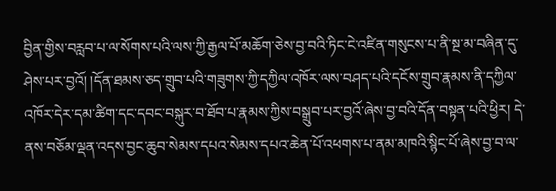བྱིན་གྱིས་བརླབ་པ་ལ་སོགས་པའི་ལས་ཀྱི་རྒྱལ་པོ་མཆོག་ཅེས་བྱ་བའི་ཏིང་ངེ་འཛིན་གསུངས་པ་ནི་སྔ་མ་བཞིན་དུ་ཤེས་པར་བྱའོ། །དོན་ཐམས་ཅད་གྲུབ་པའི་གཟུགས་ཀྱི་དཀྱིལ་འཁོར་ལས་བཤད་པའི་དངོས་གྲུབ་རྣམས་ནི་དཀྱིལ་འཁོར་དེར་དམ་ཚིག་དང་དབང་བསྐུར་བ་ཐོབ་པ་རྣམས་ཀྱིས་བསྒྲུབ་པར་བྱའོ་ཞེས་བྱ་བའི་དོན་བསྟན་པའི་ཕྱིར། དེ་ནས་བཅོམ་ལྡན་འདས་བྱང་ཆུབ་སེམས་དཔའ་སེམས་དཔའ་ཆེན་པོ་འཕགས་པ་ནམ་མཁའི་སྙིང་པོ་ཞེས་བྱ་བ་ལ་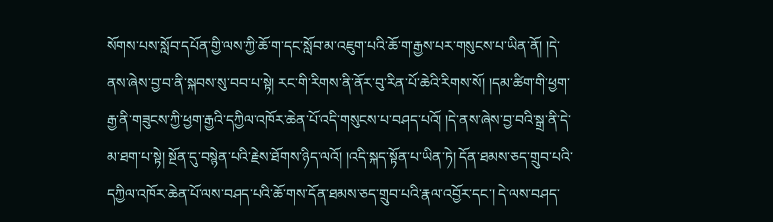སོགས་པས་སློབ་དཔོན་གྱི་ལས་ཀྱི་ཆོ་ག་དང་སློབ་མ་འཇུག་པའི་ཆོ་ག་རྒྱས་པར་གསུངས་པ་ཡིན་ནོ། །དེ་ནས་ཞེས་བྱ་བ་ནི་སྐབས་སུ་བབ་པ་སྟེ། རང་གི་རིགས་ནི་ནོར་བུ་རིན་པོ་ཆེའི་རིགས་སོ། །དམ་ཚིག་གི་ཕྱག་རྒྱ་ནི་གཟུངས་ཀྱི་ཕྱག་རྒྱའི་དཀྱིལ་འཁོར་ཆེན་པོ་འདི་གསུངས་པ་བཤད་པའོ། །དེ་ནས་ཞེས་བྱ་བའི་སྒྲ་ནི་དེ་མ་ཐག་པ་སྟེ། སྔོན་དུ་བསྙེན་པའི་རྗེས་ཐོགས་ཉིད་ལའོ། །འདི་སྐད་སྟོན་པ་ཡིན་ཏེ། དོན་ཐམས་ཅད་གྲུབ་པའི་དཀྱིལ་འཁོར་ཆེན་པོ་ལས་བཤད་པའི་ཆོ་གས་དོན་ཐམས་ཅད་གྲུབ་པའི་རྣལ་འབྱོར་དང་། དེ་ལས་བཤད་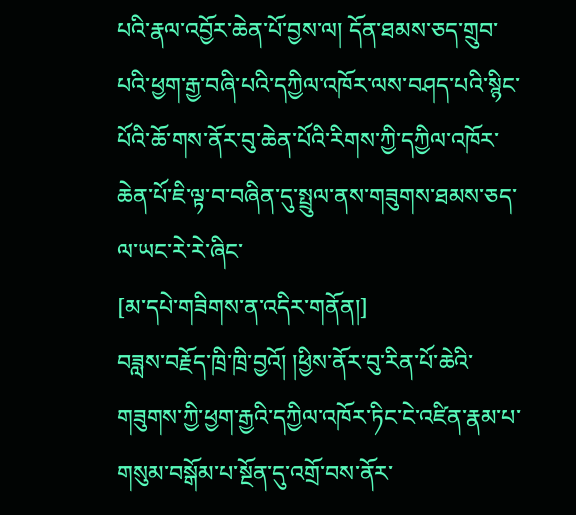པའི་རྣལ་འབྱོར་ཆེན་པོ་བྱས་ལ། དོན་ཐམས་ཅད་གྲུབ་པའི་ཕྱག་རྒྱ་བཞི་པའི་དཀྱིལ་འཁོར་ལས་བཤད་པའི་སྙིང་པོའི་ཆོ་གས་ནོར་བུ་ཆེན་པོའི་རིགས་ཀྱི་དཀྱིལ་འཁོར་ཆེན་པོ་ཇི་ལྟ་བ་བཞིན་དུ་སྤྲུལ་ནས་གཟུགས་ཐམས་ཅད་ལ་ཡང་རེ་རེ་ཞིང་
[མ་དཔེ་གཟིགས་ན་འདིར་གནོན།]
བཟླས་བརྗོད་ཁྲི་ཁྲི་བྱའོ། །ཕྱིས་ནོར་བུ་རིན་པོ་ཆེའི་གཟུགས་ཀྱི་ཕྱག་རྒྱའི་དཀྱིལ་འཁོར་ཏིང་ངེ་འཛིན་རྣམ་པ་གསུམ་བསྒོམ་པ་སྔོན་དུ་འགྲོ་བས་ནོར་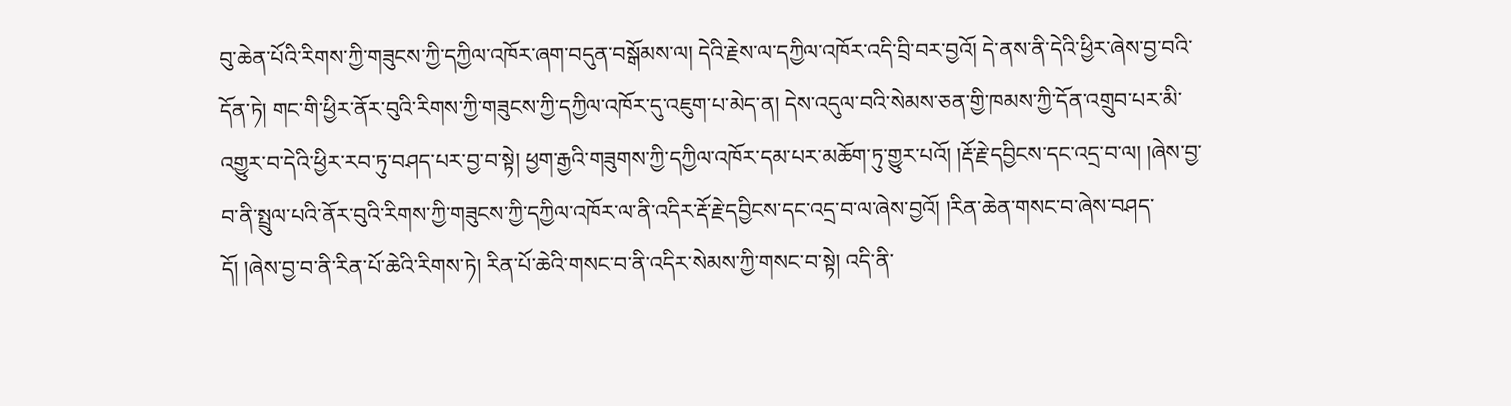བུ་ཆེན་པོའི་རིགས་ཀྱི་གཟུངས་ཀྱི་དཀྱིལ་འཁོར་ཞག་བདུན་བསྒོམས་ལ། དེའི་རྗེས་ལ་དཀྱིལ་འཁོར་འདི་བྲི་བར་བྱའོ། དེ་ནས་ནི་དེའི་ཕྱིར་ཞེས་བྱ་བའི་དོན་ཏེ། གང་གི་ཕྱིར་ནོར་བུའི་རིགས་ཀྱི་གཟུངས་ཀྱི་དཀྱིལ་འཁོར་དུ་འཇུག་པ་མེད་ན། དེས་འདུལ་བའི་སེམས་ཅན་གྱི་ཁམས་ཀྱི་དོན་འགྲུབ་པར་མི་འགྱུར་བ་དེའི་ཕྱིར་རབ་ཏུ་བཤད་པར་བྱ་བ་སྟེ། ཕྱག་རྒྱའི་གཟུགས་ཀྱི་དཀྱིལ་འཁོར་དམ་པར་མཆོག་ཏུ་གྱུར་པའོ། །རྡོ་རྗེ་དབྱིངས་དང་འདྲ་བ་ལ། །ཞེས་བྱ་བ་ནི་སྤྲུལ་པའི་ནོར་བུའི་རིགས་ཀྱི་གཟུངས་ཀྱི་དཀྱིལ་འཁོར་ལ་ནི་འདིར་རྡོ་རྗེ་དབྱིངས་དང་འདྲ་བ་ལ་ཞེས་བྱའོ། །རིན་ཆེན་གསང་བ་ཞེས་བཤད་དོ། །ཞེས་བྱ་བ་ནི་རིན་པོ་ཆེའི་རིགས་ཏེ། རིན་པོ་ཆེའི་གསང་བ་ནི་འདིར་སེམས་ཀྱི་གསང་བ་སྟེ། འདི་ནི་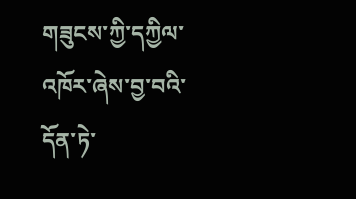གཟུངས་ཀྱི་དཀྱིལ་འཁོར་ཞེས་བྱ་བའི་དོན་ཏེ་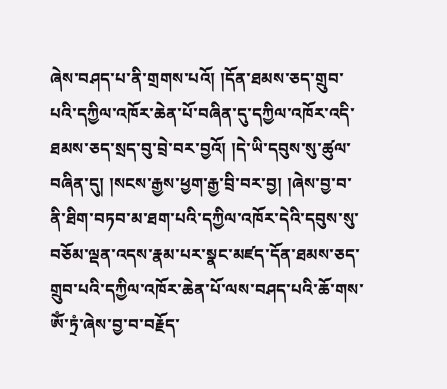ཞེས་བཤད་པ་ནི་གྲགས་པའོ། །དོན་ཐམས་ཅད་གྲུབ་པའི་དཀྱིལ་འཁོར་ཆེན་པོ་བཞིན་དུ་དཀྱིལ་འཁོར་འདི་ཐམས་ཅད་སྲད་བུ་བྲེ་བར་བྱའོ། །དེ་ཡི་དབུས་སུ་ཚུལ་བཞིན་དུ། །སངས་རྒྱས་ཕྱག་རྒྱ་བྲི་བར་བྱ། །ཞེས་བྱ་བ་ནི་ཐིག་བཏབ་མ་ཐག་པའི་དཀྱིལ་འཁོར་དེའི་དབུས་སུ་བཅོམ་ལྡན་འདས་རྣམ་པར་སྣང་མཛད་དོན་ཐམས་ཅད་གྲུབ་པའི་དཀྱིལ་འཁོར་ཆེན་པོ་ལས་བཤད་པའི་ཆོ་གས་ཨོཾ་ཏྲཾ་ཞེས་བྱ་བ་བརྗོད་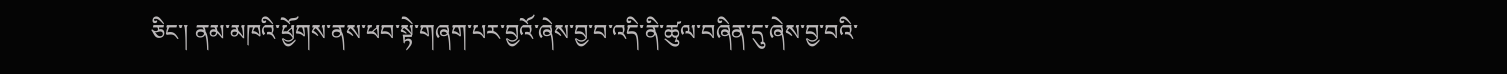ཅིང་། ནམ་མཁའི་ཕྱོགས་ནས་ཕབ་སྟེ་གཞག་པར་བྱའོ་ཞེས་བྱ་བ་འདི་ནི་ཚུལ་བཞིན་དུ་ཞེས་བྱ་བའི་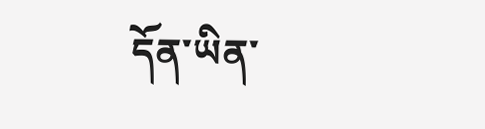དོན་ཡིན་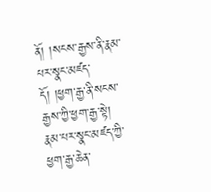ནོ། །སངས་རྒྱས་ནི་རྣམ་པར་སྣང་མཛད་དོ། །ཕྱག་རྒྱ་ནི་སངས་རྒྱས་ཀྱི་ཕྱག་རྒྱ་སྟེ། རྣམ་པར་སྣང་མཛད་ཀྱི་ཕྱག་རྒྱ་ཆེན་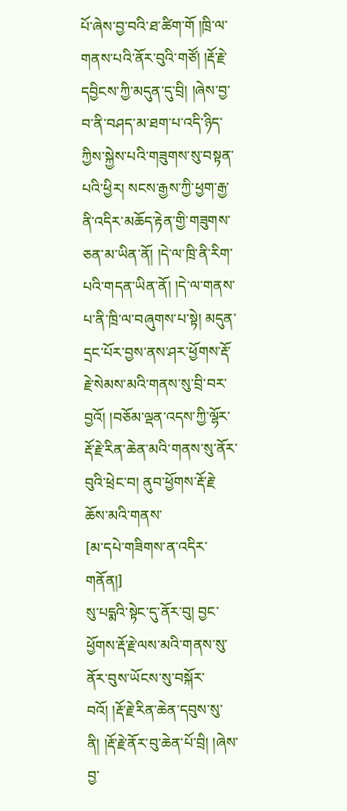པོ་ཞེས་བྱ་བའི་ཐ་ཚིག་གོ །ཁྲི་ལ་གནས་པའི་ནོར་བུའི་གཙོ། །རྡོ་རྗེ་དབྱིངས་ཀྱི་མདུན་དུ་བྲི། །ཞེས་བྱ་བ་ནི་བཤད་མ་ཐག་པ་འདི་ཉིད་ཀྱིས་སྐྱེས་པའི་གཟུགས་སུ་བསྟན་པའི་ཕྱིར། སངས་རྒྱས་ཀྱི་ཕྱག་རྒྱ་ནི་འདིར་མཆོད་རྟེན་གྱི་གཟུགས་ཅན་མ་ཡིན་ནོ། །དེ་ལ་ཁྲི་ནི་རིག་པའི་གདན་ཡིན་ནོ། །དེ་ལ་གནས་པ་ནི་ཁྲི་ལ་བཞུགས་པ་སྟེ། མདུན་དྲང་པོར་བྱས་ནས་ཤར་ཕྱོགས་རྡོ་རྗེ་སེམས་མའི་གནས་སུ་བྲི་བར་བྱའོ། །བཅོམ་ལྡན་འདས་ཀྱི་ལྷོར་རྡོ་རྗེ་རིན་ཆེན་མའི་གནས་སུ་ནོར་བུའི་ཕྲེང་བ། ནུབ་ཕྱོགས་རྡོ་རྗེ་ཆོས་མའི་གནས་
[མ་དཔེ་གཟིགས་ན་འདིར་གནོན།]
སུ་པདྨའི་སྟེང་དུ་ནོར་བུ། བྱང་ཕྱོགས་རྡོ་རྗེ་ལས་མའི་གནས་སུ་ནོར་བུས་ཡོངས་སུ་བསྐོར་བའོ། །རྡོ་རྗེ་རིན་ཆེན་དབུས་སུ་ནི། །རྡོ་རྗེ་ནོར་བུ་ཆེན་པོ་བྲི། །ཞེས་བྱ་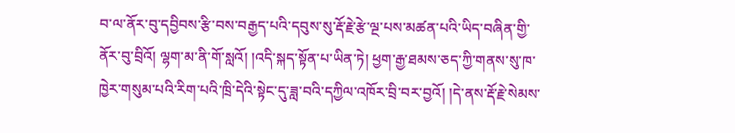བ་ལ་ནོར་བུ་དབྱིབས་རྩི་བས་བརྒྱད་པའི་དབུས་སུ་རྡོ་རྗེ་རྩེ་ལྔ་པས་མཚན་པའི་ཡིད་བཞིན་གྱི་ནོར་བུ་བྲིའོ། ལྷག་མ་ནི་གོ་སླའོ། །འདི་སྐད་སྟོན་པ་ཡིན་ཏེ། ཕྱག་རྒྱ་ཐམས་ཅད་ཀྱི་གནས་སུ་ཁ་ཁྱེར་གསུམ་པའི་རིག་པའི་ཁྲི་དེའི་སྟེང་དུ་ཟླ་བའི་དཀྱིལ་འཁོར་བྲི་བར་བྱའོ། །དེ་ནས་རྡོ་རྗེ་སེམས་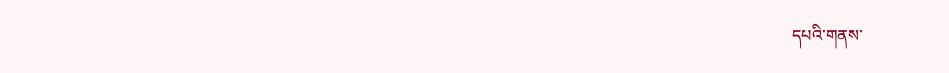དཔའི་གནས་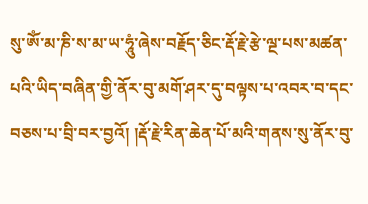སུ་ཨོཾ་མ་ཎི་ས་མ་ཡ་ཧཱུཾ་ཞེས་བརྗོད་ཅིང་རྡོ་རྗེ་རྩེ་ལྔ་པས་མཚན་པའི་ཡིད་བཞིན་གྱི་ནོར་བུ་མགོ་ཤར་དུ་བལྟས་པ་འབར་བ་དང་བཅས་པ་བྲི་བར་བྱའོ། །རྡོ་རྗེ་རིན་ཆེན་པོ་མའི་གནས་སུ་ནོར་བུ་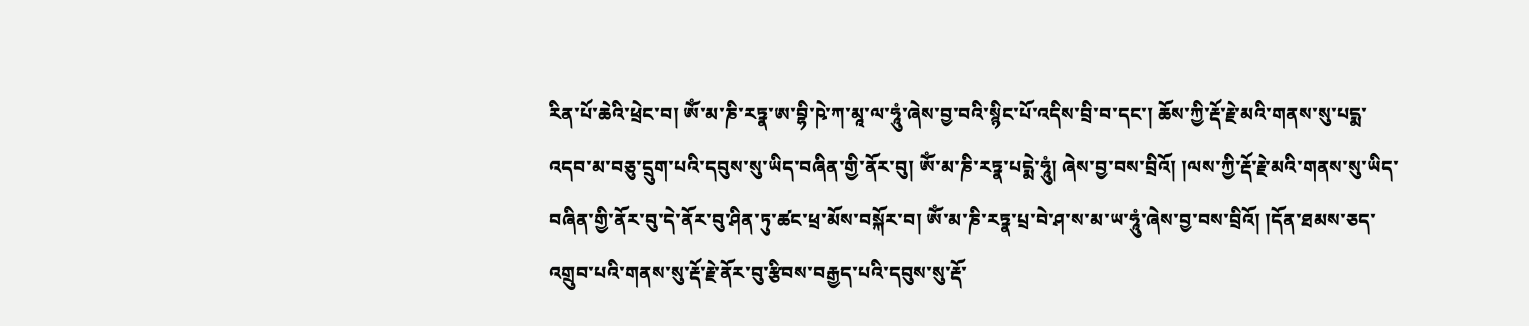རིན་པོ་ཆེའི་ཕྲེང་བ། ཨོཾ་མ་ཎི་རཏྣ་ཨ་བྷི་ཥེ་ཀ་མཱ་ལ་ཧཱུཾ་ཞེས་བྱ་བའི་སྙིང་པོ་འདིས་བྲི་བ་དང་། ཆོས་ཀྱི་རྡོ་རྗེ་མའི་གནས་སུ་པདྨ་འདབ་མ་བཅུ་དྲུག་པའི་དབུས་སུ་ཡིད་བཞིན་གྱི་ནོར་བུ། ཨོཾ་མ་ཎི་རཏྣ་པདྨེ་ཧཱུཾ། ཞེས་བྱ་བས་བྲིའོ། །ལས་ཀྱི་རྡོ་རྗེ་མའི་གནས་སུ་ཡིད་བཞིན་གྱི་ནོར་བུ་དེ་ནོར་བུ་ཤིན་ཏུ་ཚང་ཕྲ་མོས་བསྐོར་བ། ཨོཾ་མ་ཎི་རཏྣ་པྲ་བེ་ཤ་ས་མ་ཡ་ཧཱུཾ་ཞེས་བྱ་བས་བྲིའོ། །དོན་ཐམས་ཅད་འགྲུབ་པའི་གནས་སུ་རྡོ་རྗེ་ནོར་བུ་རྩིབས་བརྒྱད་པའི་དབུས་སུ་རྡོ་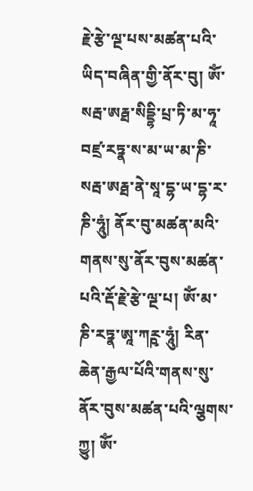རྗེ་རྩེ་ལྔ་པས་མཚན་པའི་ཡིད་བཞིན་གྱི་ནོར་བུ། ཨོཾ་སརྦ་ཨརྠ་སིདྡྷི་པྲ་ཏི་མ་ཧཱ་བཛྲ་རཏྣ་ས་མ་ཡ་མ་ཎི་སརྦ་ཨརྠ་ནེ་སཱ་དྷ་ཡ་དྷ་ར་ཎི་ཧཱུཾ། ནོར་བུ་མཚན་མའི་གནས་སུ་ནོར་བུས་མཚན་པའི་རྡོ་རྗེ་རྩེ་ལྔ་པ། ཨོཾ་མ་ཎི་རཏྣ་ཨཱ་ཀཪྵ་ཧཱུཾ། རིན་ཆེན་རྒྱལ་པོའི་གནས་སུ་ནོར་བུས་མཚན་པའི་ལྕགས་ཀྱུ། ཨོཾ་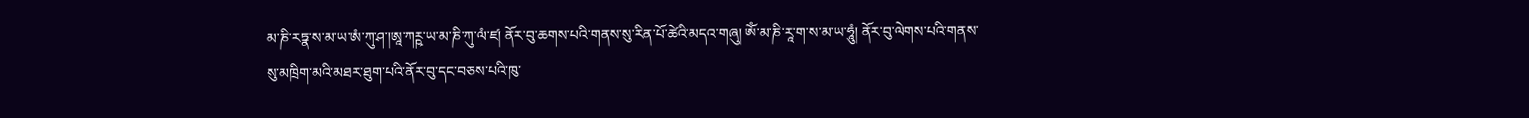མ་ཎི་རཏྣ་ས་མ་ཡ་ཨཾ་ཀུ་ཤ་།ཨཱ་ཀཪྵ་ཡ་མ་ཎི་ཀུ་ལཾ་ཛ། ནོར་བུ་ཆགས་པའི་གནས་སུ་རིན་པོ་ཚེའི་མདའ་གཞུ། ཨོཾ་མ་ཎི་རཱ་ག་ས་མ་ཡ་ཧཱུཾ། ནོར་བུ་ལེགས་པའི་གནས་སུ་མཁྲིག་མའི་མཐར་ཐུག་པའི་ནོར་བུ་དང་བཅས་པའི་ཁུ་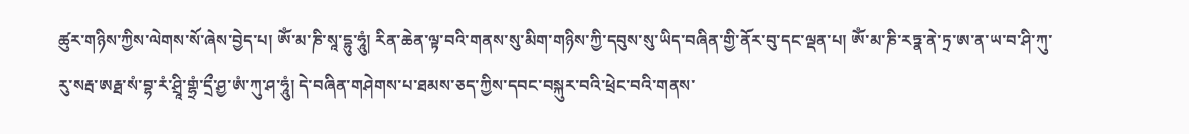ཚུར་གཉིས་ཀྱིས་ལེགས་སོ་ཞེས་བྱེད་པ། ཨོཾ་མ་ཎི་སཱ་དྷུ་ཧཱུཾ། རིན་ཆེན་ལྟ་བའི་གནས་སུ་མིག་གཉིས་ཀྱི་དབུས་སུ་ཡིད་བཞིན་གྱི་ནོར་བུ་དང་ལྡན་པ། ཨོཾ་མ་ཎི་རཏྣ་ནེ་ཏྲ་ཨ་ན་ཡ་བ་ཤི་ཀུ་རུ་སརྦ་ཨརྠ་སཾ་བྷ་རཾ་ཤྲཱི་གྷྲཾ་དྲྀ་ཤྱ་ཨཾ་ཀུ་ཤ་ཧཱུཾ། དེ་བཞིན་གཤེགས་པ་ཐམས་ཅད་ཀྱིས་དབང་བསྐུར་བའི་ཕྲེང་བའི་གནས་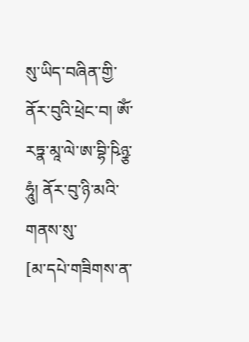སུ་ཡིད་བཞིན་གྱི་ནོར་བུའི་ཕྲེང་བ། ཨོཾ་རཏྣ་མཱ་ལེ་ཨ་བྷི་ཥིཉྩ་ཧཱུཾ། ནོར་བུ་ཉི་མའི་གནས་སུ་
[མ་དཔེ་གཟིགས་ན་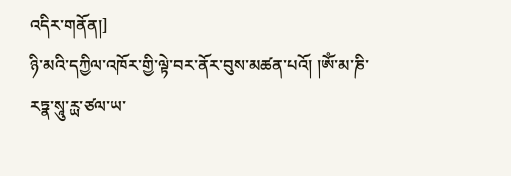འདིར་གནོན།]
ཉི་མའི་དཀྱིལ་འཁོར་གྱི་ལྟེ་བར་ནོར་བུས་མཚན་པའོ། །ཨོཾ་མ་ཎི་རཏྣ་སཱུ་ཪྻ་ཙལ་ཡ་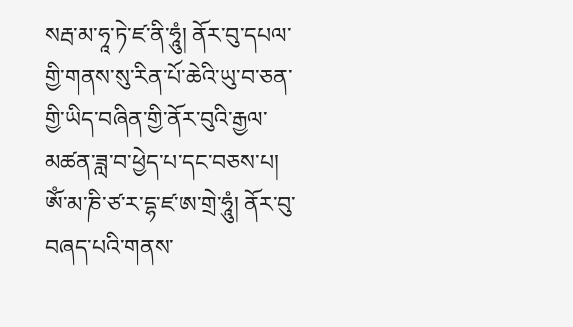སརྦ་མ་ཧཱ་ཏེ་ཛ་ནི་ཧཱུཾ། ནོར་བུ་དཔལ་གྱི་གནས་སུ་རིན་པོ་ཆེའི་ཡུ་བ་ཅན་གྱི་ཡིད་བཞིན་གྱི་ནོར་བུའི་རྒྱལ་མཚན་ཟླ་བ་ཕྱེད་པ་དང་བཅས་པ། ཨོཾ་མ་ཎི་ཙ་ར་དྷ་ཛ་ཨ་གྲེ་ཧཱུཾ། ནོར་བུ་བཞད་པའི་གནས་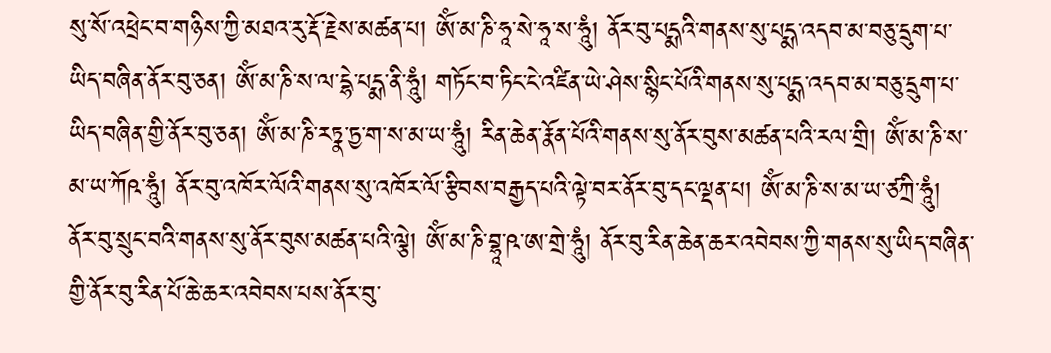སུ་སོ་འཕྲེང་བ་གཉིས་ཀྱི་མཐའ་རུ་རྡོ་རྗེས་མཚན་པ། ཨོཾ་མ་ཎི་ཧཱ་སེ་ཧཱ་ས་ཧཱུཾ། ནོར་བུ་པདྨའི་གནས་སུ་པདྨ་འདབ་མ་བཅུ་དྲུག་པ་ཡིད་བཞིན་ནོར་བུ་ཅན། ཨོཾ་མ་ཎི་ས་ལ་དྷེ་པདྨ་ནི་ཧཱུཾ། གཏོང་བ་ཏིང་ངེ་འཛིན་ཡེ་ཤེས་སྙིང་པོའི་གནས་སུ་པདྨ་འདབ་མ་བཅུ་དྲུག་པ་ཡིད་བཞིན་གྱི་ནོར་བུ་ཅན། ཨོཾ་མ་ཎི་རཏྣ་ཏྱ་ག་ས་མ་ཡ་ཧཱུཾ། རིན་ཆེན་རྣོན་པོའི་གནས་སུ་ནོར་བུས་མཚན་པའི་རལ་གྲི། ཨོཾ་མ་ཎི་ས་མ་ཡ་ཀོཥ་ཧཱུཾ། ནོར་བུ་འཁོར་ལོའི་གནས་སུ་འཁོར་ལོ་རྩིབས་བརྒྱད་པའི་ལྟེ་བར་ནོར་བུ་དང་ལྡན་པ། ཨོཾ་མ་ཎི་ས་མ་ཡ་ཙཀྲི་ཧཱུཾ། ནོར་བུ་སྲུང་བའི་གནས་སུ་ནོར་བུས་མཚན་པའི་ལྕེ། ཨོཾ་མ་ཎི་བྷཱ་ཥ་ཨ་གྲེ་ཧཱུཾ། ནོར་བུ་རིན་ཆེན་ཆར་འབེབས་ཀྱི་གནས་སུ་ཡིད་བཞིན་གྱི་ནོར་བུ་རིན་པོ་ཆེ་ཆར་འབེབས་པས་ནོར་བུ་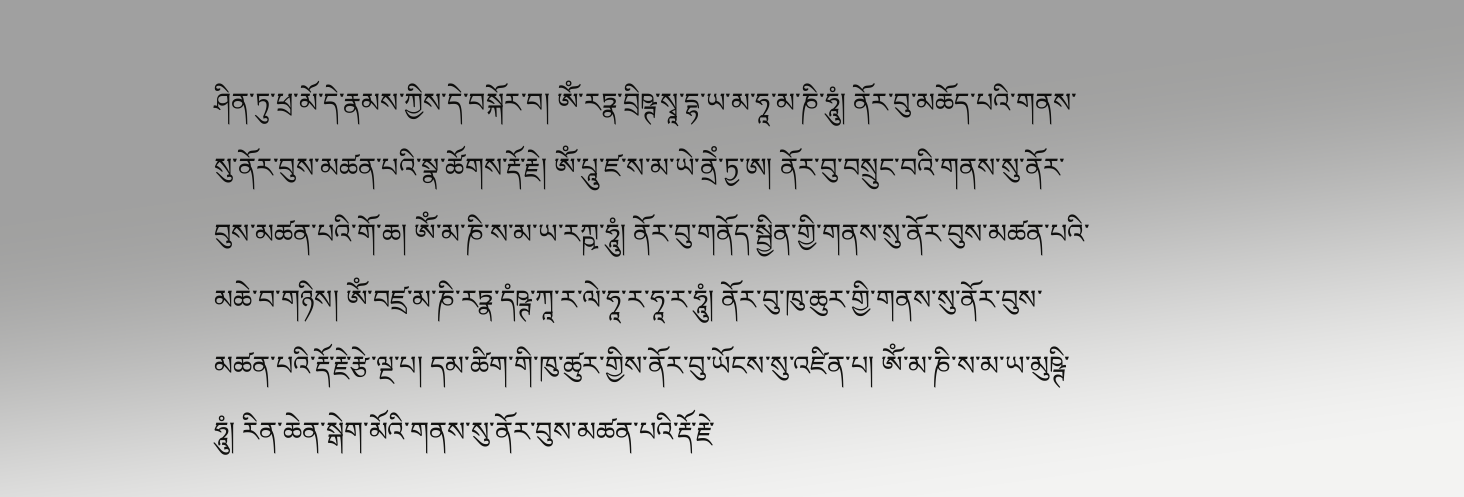ཤིན་ཏུ་ཕྲ་མོ་དེ་རྣམས་ཀྱིས་དེ་བསྐོར་བ། ཨོཾ་རཏྣ་བྲིཥྚ་སྭཱ་དྷ་ཡ་མ་ཧཱ་མ་ཎི་ཧཱུཾ། ནོར་བུ་མཆོད་པའི་གནས་སུ་ནོར་བུས་མཚན་པའི་སྣ་ཚོགས་རྡོ་རྗེ། ཨོཾ་པཱུ་ཛ་ས་མ་ཡེ་ནྲེཾ་ཏྱ་ཨ། ནོར་བུ་བསྲུང་བའི་གནས་སུ་ནོར་བུས་མཚན་པའི་གོ་ཆ། ཨོཾ་མ་ཎི་ས་མ་ཡ་རཀྵ་ཧཱུཾ། ནོར་བུ་གནོད་སྦྱིན་གྱི་གནས་སུ་ནོར་བུས་མཚན་པའི་མཆེ་བ་གཉིས། ཨོཾ་བཛྲ་མ་ཎི་རཏྣ་དཾཥྚ་ཀཱ་ར་ལེ་ཧཱ་ར་ཧཱ་ར་ཧཱུཾ། ནོར་བུ་ཁུ་ཆུར་གྱི་གནས་སུ་ནོར་བུས་མཚན་པའི་རྡོ་རྗེ་རྩེ་ལྔ་པ། དམ་ཚིག་གི་ཁུ་ཚུར་གྱིས་ནོར་བུ་ཡོངས་སུ་འཛིན་པ། ཨོཾ་མ་ཎི་ས་མ་ཡ་མུཥྚི་ཧཱུཾ། རིན་ཆེན་སྒེག་མོའི་གནས་སུ་ནོར་བུས་མཚན་པའི་རྡོ་རྗེ་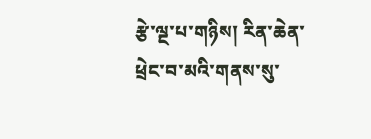རྩེ་ལྔ་པ་གཉིས། རིན་ཆེན་ཕྲེང་བ་མའི་གནས་སུ་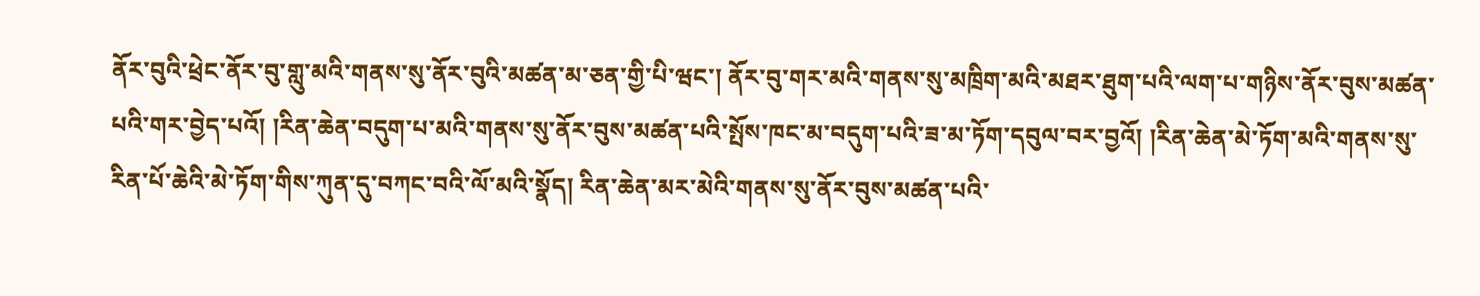ནོར་བུའི་ཕྲེང་ནོར་བུ་གླུ་མའི་གནས་སུ་ནོར་བུའི་མཚན་མ་ཅན་གྱི་པི་ཝང་། ནོར་བུ་གར་མའི་གནས་སུ་མཁྲིག་མའི་མཐར་ཐུག་པའི་ལག་པ་གཉིས་ནོར་བུས་མཚན་པའི་གར་བྱེད་པའོ། །རིན་ཆེན་བདུག་པ་མའི་གནས་སུ་ནོར་བུས་མཚན་པའི་སྤོས་ཁང་མ་བདུག་པའི་ཟ་མ་ཏོག་དབུལ་བར་བྱའོ། །རིན་ཆེན་མེ་ཏོག་མའི་གནས་སུ་རིན་པོ་ཆེའི་མེ་ཏོག་གིས་ཀུན་དུ་བཀང་བའི་ལོ་མའི་སྣོད། རིན་ཆེན་མར་མེའི་གནས་སུ་ནོར་བུས་མཚན་པའི་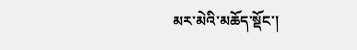མར་མེའི་མཆོད་སྡོང་།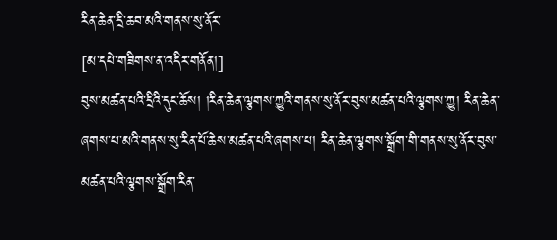རིན་ཆེན་དྲི་ཆབ་མའི་གནས་སུ་ནོར་
[མ་དཔེ་གཟིགས་ན་འདིར་གནོན།]
བུས་མཚན་པའི་དྲིའི་དུང་ཆོས། །རིན་ཆེན་ལྕགས་ཀྱུའི་གནས་སུ་ནོར་བུས་མཚན་པའི་ལྕགས་ཀྱུ། རིན་ཆེན་ཞགས་པ་མའི་གནས་སུ་རིན་པོ་ཆེས་མཚན་པའི་ཞགས་པ། རིན་ཆེན་ལྕགས་སྒྲོག་གི་གནས་སུ་ནོར་བུས་མཚན་པའི་ལྕགས་སྒྲོག་རིན་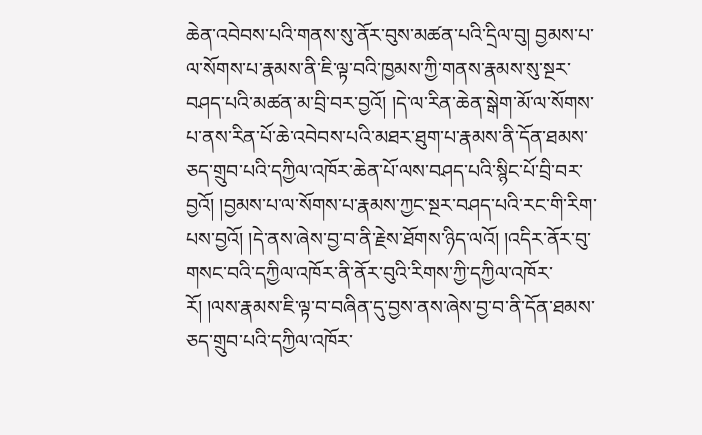ཆེན་འབེབས་པའི་གནས་སུ་ནོར་བུས་མཚན་པའི་དྲིལ་བུ། བྱམས་པ་ལ་སོགས་པ་རྣམས་ནི་ཇི་ལྟ་བའི་ཁྱམས་ཀྱི་གནས་རྣམས་སུ་སྔར་བཤད་པའི་མཚན་མ་བྲི་བར་བྱའོ། །དེ་ལ་རིན་ཆེན་སྒེག་མོ་ལ་སོགས་པ་ནས་རིན་པོ་ཆེ་འབེབས་པའི་མཐར་ཐུག་པ་རྣམས་ནི་དོན་ཐམས་ཅད་གྲུབ་པའི་དཀྱིལ་འཁོར་ཆེན་པོ་ལས་བཤད་པའི་སྙིང་པོ་བྲི་བར་བྱའོ། །བྱམས་པ་ལ་སོགས་པ་རྣམས་ཀྱང་སྔར་བཤད་པའི་རང་གི་རིག་པས་བྱའོ། །དེ་ནས་ཞེས་བྱ་བ་ནི་རྗེས་ཐོགས་ཉིད་ལའོ། །འདིར་ནོར་བུ་གསང་བའི་དཀྱིལ་འཁོར་ནི་ནོར་བུའི་རིགས་ཀྱི་དཀྱིལ་འཁོར་རོ། །ལས་རྣམས་ཇི་ལྟ་བ་བཞིན་དུ་བྱས་ནས་ཞེས་བྱ་བ་ནི་དོན་ཐམས་ཅད་གྲུབ་པའི་དཀྱིལ་འཁོར་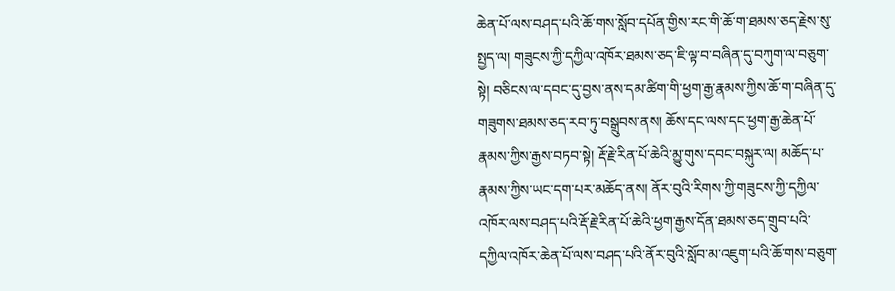ཆེན་པོ་ལས་བཤད་པའི་ཆོ་གས་སློབ་དཔོན་གྱིས་རང་གི་ཆོ་ག་ཐམས་ཅད་རྗེས་སུ་སྤྱད་ལ། གཟུངས་ཀྱི་དཀྱིལ་འཁོར་ཐམས་ཅད་ཇི་ལྟ་བ་བཞིན་དུ་བཀུག་ལ་བཅུག་སྟེ། བཅིངས་ལ་དབང་དུ་བྱས་ནས་དམ་ཚིག་གི་ཕྱག་རྒྱ་རྣམས་ཀྱིས་ཆོ་ག་བཞིན་དུ་གཟུགས་ཐམས་ཅད་རབ་ཏུ་བསྒྲུབས་ནས། ཆོས་དང་ལས་དང་ཕྱག་རྒྱ་ཆེན་པོ་རྣམས་ཀྱིས་རྒྱས་བཏབ་སྟེ། རྡོ་རྗེ་རིན་པོ་ཆེའི་མྱུ་གུས་དབང་བསྐུར་ལ། མཆོད་པ་རྣམས་ཀྱིས་ཡང་དག་པར་མཆོད་ནས། ནོར་བུའི་རིགས་ཀྱི་གཟུངས་ཀྱི་དཀྱིལ་འཁོར་ལས་བཤད་པའི་རྡོ་རྗེ་རིན་པོ་ཆེའི་ཕྱག་རྒྱས་དོན་ཐམས་ཅད་གྲུབ་པའི་དཀྱིལ་འཁོར་ཆེན་པོ་ལས་བཤད་པའི་ནོར་བུའི་སློབ་མ་འཇུག་པའི་ཆོ་གས་བཅུག་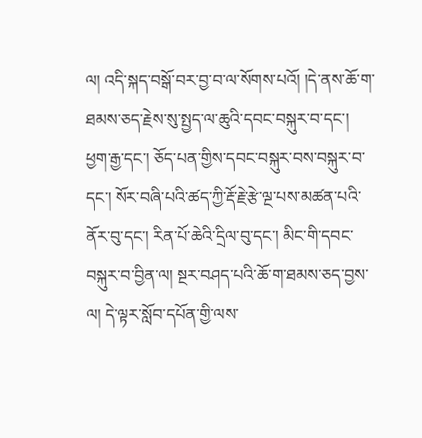ལ། འདི་སྐད་བསྒོ་བར་བྱ་བ་ལ་སོགས་པའོ། །དེ་ནས་ཆོ་ག་ཐམས་ཅད་རྗེས་སུ་སྤྱད་ལ་ཆུའི་དབང་བསྐུར་བ་དང་། ཕྱག་རྒྱ་དང་། ཅོད་པན་གྱིས་དབང་བསྐུར་བས་བསྐུར་བ་དང་། སོར་བཞི་པའི་ཚད་ཀྱི་རྡོ་རྗེ་རྩེ་ལྔ་པས་མཚན་པའི་ནོར་བུ་དང་། རིན་པོ་ཆེའི་དྲིལ་བུ་དང་། མིང་གི་དབང་བསྐུར་བ་བྱིན་ལ། སྔར་བཤད་པའི་ཆོ་ག་ཐམས་ཅད་བྱས་ལ། དེ་ལྟར་སློབ་དཔོན་གྱི་ལས་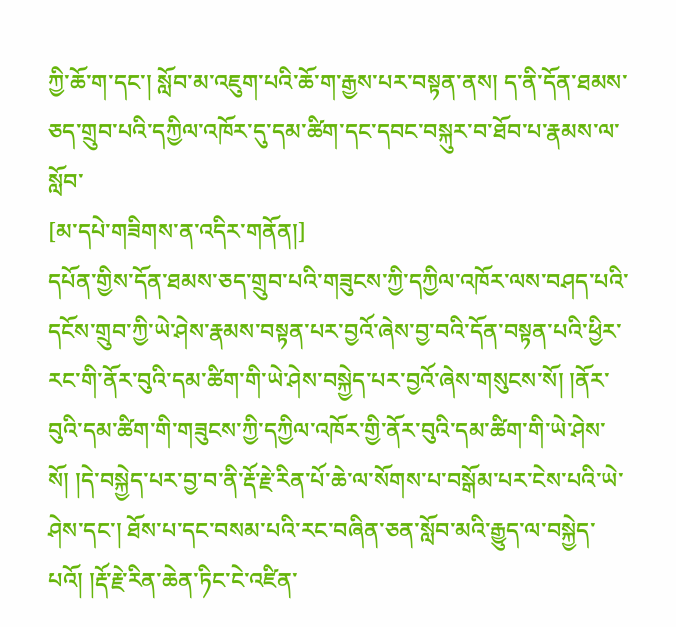ཀྱི་ཆོ་ག་དང་། སློབ་མ་འཇུག་པའི་ཆོ་ག་རྒྱས་པར་བསྟན་ནས། ད་ནི་དོན་ཐམས་ཅད་གྲུབ་པའི་དཀྱིལ་འཁོར་དུ་དམ་ཚིག་དང་དབང་བསྐུར་བ་ཐོབ་པ་རྣམས་ལ་སློབ་
[མ་དཔེ་གཟིགས་ན་འདིར་གནོན།]
དཔོན་གྱིས་དོན་ཐམས་ཅད་གྲུབ་པའི་གཟུངས་ཀྱི་དཀྱིལ་འཁོར་ལས་བཤད་པའི་དངོས་གྲུབ་ཀྱི་ཡེ་ཤེས་རྣམས་བསྟན་པར་བྱའོ་ཞེས་བྱ་བའི་དོན་བསྟན་པའི་ཕྱིར་རང་གི་ནོར་བུའི་དམ་ཚིག་གི་ཡེ་ཤེས་བསྐྱེད་པར་བྱའོ་ཞེས་གསུངས་སོ། །ནོར་བུའི་དམ་ཚིག་གི་གཟུངས་ཀྱི་དཀྱིལ་འཁོར་གྱི་ནོར་བུའི་དམ་ཚིག་གི་ཡེ་ཤེས་སོ། །དེ་བསྐྱེད་པར་བྱ་བ་ནི་རྡོ་རྗེ་རིན་པོ་ཆེ་ལ་སོགས་པ་བསྒོམ་པར་ངེས་པའི་ཡེ་ཤེས་དང་། ཐོས་པ་དང་བསམ་པའི་རང་བཞིན་ཅན་སློབ་མའི་རྒྱུད་ལ་བསྐྱེད་པའོ། །རྡོ་རྗེ་རིན་ཆེན་ཏིང་ངེ་འཛིན་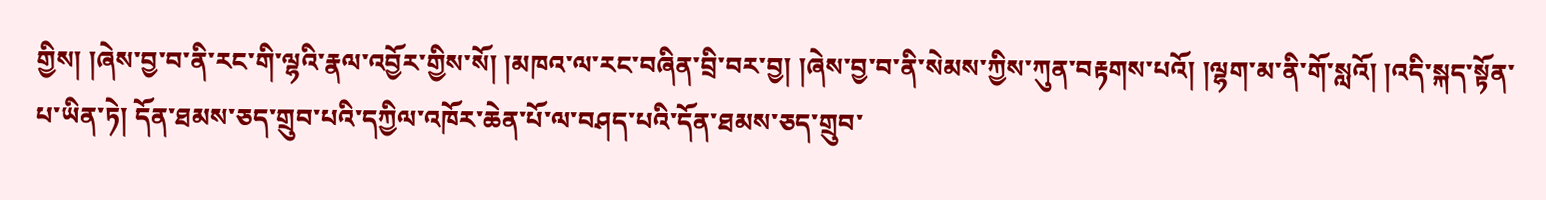གྱིས། །ཞེས་བྱ་བ་ནི་རང་གི་ལྷའི་རྣལ་འབྱོར་གྱིས་སོ། །མཁའ་ལ་རང་བཞིན་བྲི་བར་བྱ། །ཞེས་བྱ་བ་ནི་སེམས་ཀྱིས་ཀུན་བརྟགས་པའོ། །ལྷག་མ་ནི་གོ་སླའོ། །འདི་སྐད་སྟོན་པ་ཡིན་ཏེ། དོན་ཐམས་ཅད་གྲུབ་པའི་དཀྱིལ་འཁོར་ཆེན་པོ་ལ་བཤད་པའི་དོན་ཐམས་ཅད་གྲུབ་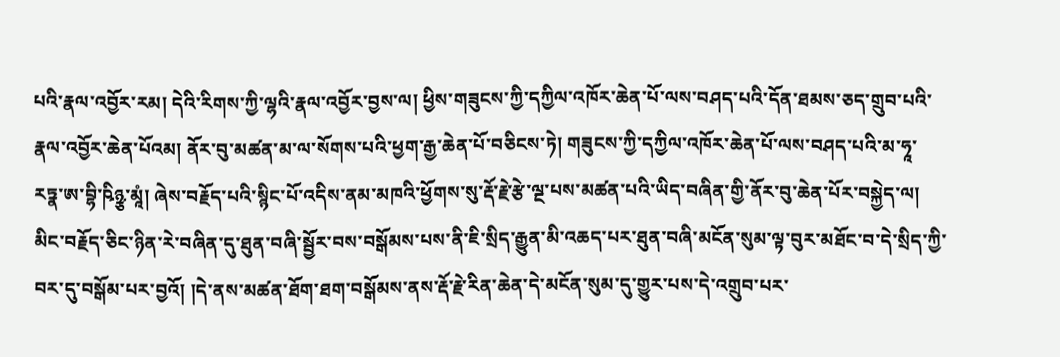པའི་རྣལ་འབྱོར་རམ། དེའི་རིགས་ཀྱི་ལྷའི་རྣལ་འབྱོར་བྱས་ལ། ཕྱིས་གཟུངས་ཀྱི་དཀྱིལ་འཁོར་ཆེན་པོ་ལས་བཤད་པའི་དོན་ཐམས་ཅད་གྲུབ་པའི་རྣལ་འབྱོར་ཆེན་པོའམ། ནོར་བུ་མཚན་མ་ལ་སོགས་པའི་ཕྱག་རྒྱ་ཆེན་པོ་བཅིངས་ཏེ། གཟུངས་ཀྱི་དཀྱིལ་འཁོར་ཆེན་པོ་ལས་བཤད་པའི་མ་ཧཱ་རཏྣ་ཨ་བྷི་ཥིཉྩ་མཱཾ། ཞེས་བརྗོད་པའི་སྙིང་པོ་འདིས་ནམ་མཁའི་ཕྱོགས་སུ་རྡོ་རྗེ་རྩེ་ལྔ་པས་མཚན་པའི་ཡིད་བཞིན་གྱི་ནོར་བུ་ཆེན་པོར་བསྐྱེད་ལ། མིང་བརྗོད་ཅིང་ཉིན་རེ་བཞིན་དུ་ཐུན་བཞི་སྦྱོར་བས་བསྒོམས་པས་ནི་ཇི་སྲིད་རྒྱུན་མི་འཆད་པར་ཐུན་བཞི་མངོན་སུམ་ལྟ་བུར་མཐོང་བ་དེ་སྲིད་ཀྱི་བར་དུ་བསྒོམ་པར་བྱའོ། །དེ་ནས་མཚན་ཐོག་ཐག་བསྒོམས་ནས་རྡོ་རྗེ་རིན་ཆེན་དེ་མངོན་སུམ་དུ་གྱུར་པས་དེ་འགྲུབ་པར་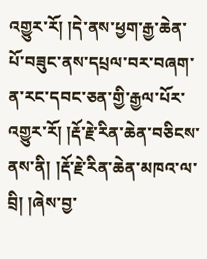འགྱུར་རོ། །དེ་ནས་ཕྱག་རྒྱ་ཆེན་པོ་བཟུང་ནས་དཔྲལ་བར་བཞག་ན་རང་དབང་ཅན་གྱི་རྒྱལ་པོར་འགྱུར་རོ། །རྡོ་རྗེ་རིན་ཆེན་བཅིངས་ནས་ནི། །རྡོ་རྗེ་རིན་ཆེན་མཁའ་ལ་བྲི། །ཞེས་བྱ་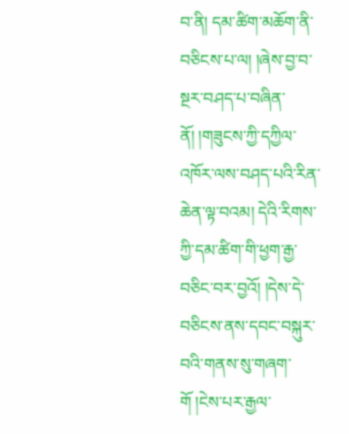བ་ནི། དམ་ཚིག་མཆོག་ནི་བཅིངས་པ་ལ། །ཞེས་བྱ་བ་སྔར་བཤད་པ་བཞིན་ནོ། །གཟུངས་ཀྱི་དཀྱིལ་འཁོར་ལས་བཤད་པའི་རིན་ཆེན་ལྟ་བའམ། དེའི་རིགས་ཀྱི་དམ་ཚིག་གི་ཕྱག་རྒྱ་བཅིང་བར་བྱའོ། །དེས་དེ་བཅིངས་ནས་དབང་བསྐུར་བའི་གནས་སུ་གཞག་གོ །ངེས་པར་རྒྱལ་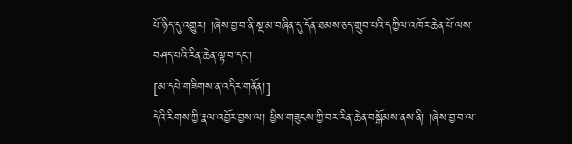པོ་ཉིད་དུ་འགྱུར། །ཞེས་བྱ་བ་ནི་སྔ་མ་བཞིན་དུ་དོན་ཐམས་ཅད་གྲུབ་པའི་དཀྱིལ་འཁོར་ཆེན་པོ་ལས་བཤད་པའི་རིན་ཆེན་ལྟ་བ་དང་།
[མ་དཔེ་གཟིགས་ན་འདིར་གནོན།]
དེའི་རིགས་ཀྱི་རྣལ་འབྱོར་བྱས་ལ། ཕྱིས་གཟུངས་ཀྱི་བར་རིན་ཆེན་བསྒོམས་ནས་ནི། །ཞེས་བྱ་བ་ལ་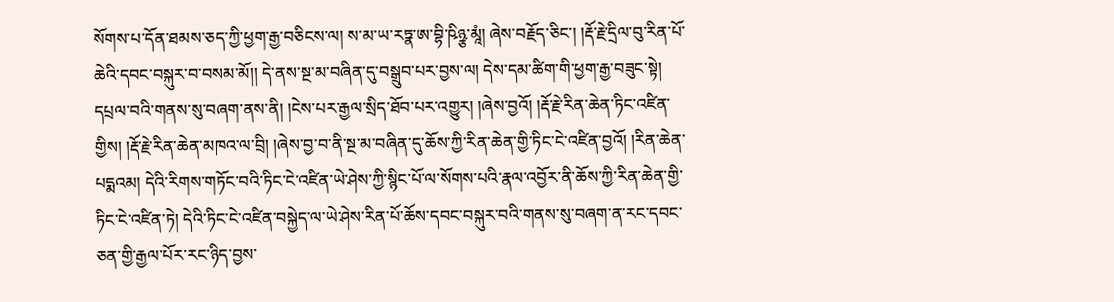སོགས་པ་དོན་ཐམས་ཅད་ཀྱི་ཕྱག་རྒྱ་བཅིངས་ལ། ས་མ་ཡ་རཏྣ་ཨ་བྷི་ཥིཉྩ་མཱཾ། ཞེས་བརྗོད་ཅིང་། །རྡོ་རྗེ་དྲིལ་བུ་རིན་པོ་ཆེའི་དབང་བསྐུར་བ་བསམ་མོ།། དེ་ནས་སྔ་མ་བཞིན་དུ་བསྒྲུབ་པར་བྱས་ལ། དེས་དམ་ཚིག་གི་ཕྱག་རྒྱ་བཟུང་སྟེ། དཔྲལ་བའི་གནས་སུ་བཞག་ནས་ནི། །ངེས་པར་རྒྱལ་སྲིད་ཐོབ་པར་འགྱུར། །ཞེས་བྱའོ། །རྡོ་རྗེ་རིན་ཆེན་ཏིང་འཛིན་གྱིས། །རྡོ་རྗེ་རིན་ཆེན་མཁའ་ལ་བྲི། །ཞེས་བྱ་བ་ནི་སྔ་མ་བཞིན་དུ་ཆོས་ཀྱི་རིན་ཆེན་གྱི་ཏིང་ངེ་འཛིན་བྱའོ། །རིན་ཆེན་པདྨའམ། དེའི་རིགས་གཏོང་བའི་ཏིང་ངེ་འཛིན་ཡེ་ཤེས་ཀྱི་སྙིང་པོ་ལ་སོགས་པའི་རྣལ་འབྱོར་ནི་ཆོས་ཀྱི་རིན་ཆེན་གྱི་ཏིང་ངེ་འཛིན་ཏེ། དེའི་ཏིང་ངེ་འཛིན་བསྐྱེད་ལ་ཡེ་ཤེས་རིན་པོ་ཆོས་དབང་བསྐུར་བའི་གནས་སུ་བཞག་ན་རང་དབང་ཅན་གྱི་རྒྱལ་པོར་རང་ཉིད་བྱས་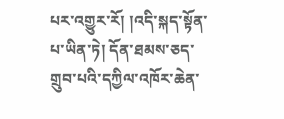པར་འགྱུར་རོ། །འདི་སྐད་སྟོན་པ་ཡིན་ཏེ། དོན་ཐམས་ཅད་གྲུབ་པའི་དཀྱིལ་འཁོར་ཆེན་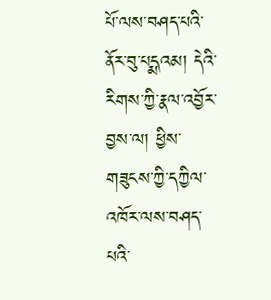པོ་ལས་བཤད་པའི་ནོར་བུ་པདྨའམ། དེའི་རིགས་ཀྱི་རྣལ་འབྱོར་བྱས་ལ། ཕྱིས་གཟུངས་ཀྱི་དཀྱིལ་འཁོར་ལས་བཤད་པའི་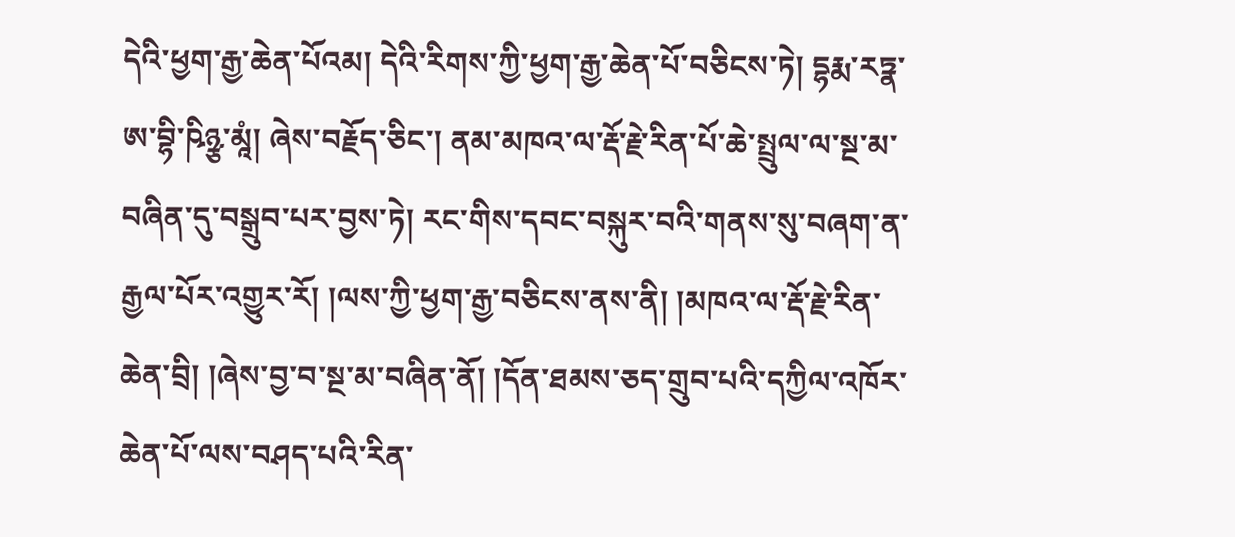དེའི་ཕྱག་རྒྱ་ཆེན་པོའམ། དེའི་རིགས་ཀྱི་ཕྱག་རྒྱ་ཆེན་པོ་བཅིངས་ཏེ། དྷརྨ་རཏྣ་ཨ་བྷི་ཥིཉྩ་མཱཾ། ཞེས་བརྗོད་ཅིང་། ནམ་མཁའ་ལ་རྡོ་རྗེ་རིན་པོ་ཆེ་སྤྲུལ་ལ་སྔ་མ་བཞིན་དུ་བསྒྲུབ་པར་བྱས་ཏེ། རང་གིས་དབང་བསྐུར་བའི་གནས་སུ་བཞག་ན་རྒྱལ་པོར་འགྱུར་རོ། །ལས་ཀྱི་ཕྱག་རྒྱ་བཅིངས་ནས་ནི། །མཁའ་ལ་རྡོ་རྗེ་རིན་ཆེན་བྲི། །ཞེས་བྱ་བ་སྔ་མ་བཞིན་ནོ། །དོན་ཐམས་ཅད་གྲུབ་པའི་དཀྱིལ་འཁོར་ཆེན་པོ་ལས་བཤད་པའི་རིན་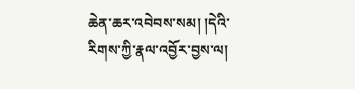ཆེན་ཆར་འབེབས་སམ། །དེའི་རིགས་ཀྱི་རྣལ་འབྱོར་བྱས་ལ།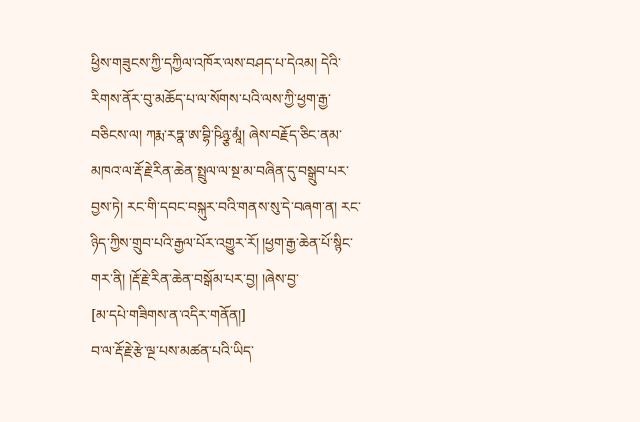ཕྱིས་གཟུངས་ཀྱི་དཀྱིལ་འཁོར་ལས་བཤད་པ་དེའམ། དེའི་རིགས་ནོར་བུ་མཆོད་པ་ལ་སོགས་པའི་ལས་ཀྱི་ཕྱག་རྒྱ་བཅིངས་ལ། ཀརྨ་རཏྣ་ཨ་བྷི་ཥིཉྩ་མཱཾ། ཞེས་བརྗོད་ཅིང་ནམ་མཁའ་ལ་རྡོ་རྗེ་རིན་ཆེན་སྤྲུལ་ལ་སྔ་མ་བཞིན་དུ་བསྒྲུབ་པར་བྱས་ཏེ། རང་གི་དབང་བསྐུར་བའི་གནས་སུ་དེ་བཞག་ན། རང་ཉིད་ཀྱིས་གྲུབ་པའི་རྒྱལ་པོར་འགྱུར་རོ། །ཕྱག་རྒྱ་ཆེན་པོ་སྙིང་གར་ནི། །རྡོ་རྗེ་རིན་ཆེན་བསྒོམ་པར་བྱ། །ཞེས་བྱ་
[མ་དཔེ་གཟིགས་ན་འདིར་གནོན།]
བ་ལ་རྡོ་རྗེ་རྩེ་ལྔ་པས་མཚན་པའི་ཡིད་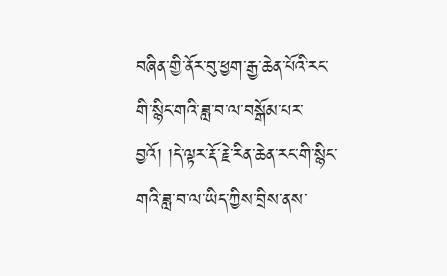བཞིན་གྱི་ནོར་བུ་ཕྱག་རྒྱ་ཆེན་པོའི་རང་གི་སྙིང་གའི་ཟླ་བ་ལ་བསྒོམ་པར་བྱའོ། །དེ་ལྟར་རྡོ་རྗེ་རིན་ཆེན་རང་གི་སྙིང་གའི་ཟླ་བ་ལ་ཡིད་ཀྱིས་བྲིས་ནས་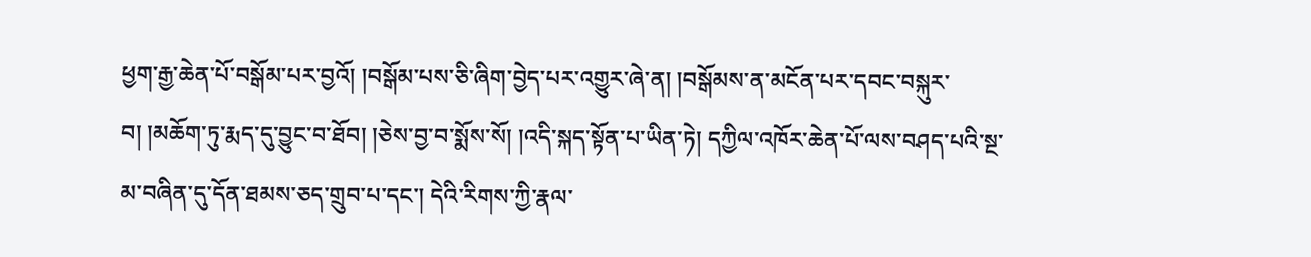ཕྱག་རྒྱ་ཆེན་པོ་བསྒོམ་པར་བྱའོ། །བསྒོམ་པས་ཅི་ཞིག་བྱེད་པར་འགྱུར་ཞེ་ན། །བསྒོམས་ན་མངོན་པར་དབང་བསྐུར་བ། །མཆོག་ཏུ་རྨད་དུ་བྱུང་བ་ཐོབ། །ཅེས་བྱ་བ་སྨོས་སོ། །འདི་སྐད་སྟོན་པ་ཡིན་ཏེ། དཀྱིལ་འཁོར་ཆེན་པོ་ལས་བཤད་པའི་སྔ་མ་བཞིན་དུ་དོན་ཐམས་ཅད་གྲུབ་པ་དང་། དེའི་རིགས་ཀྱི་རྣལ་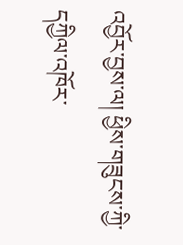འབྱོར་བྱས་ལ། ཕྱིས་གཟུངས་ཀྱི་དཀྱིལ་འཁོར་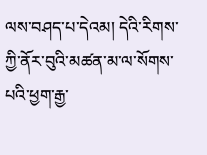ལས་བཤད་པ་དེའམ། དེའི་རིགས་ཀྱི་ནོར་བུའི་མཚན་མ་ལ་སོགས་པའི་ཕྱག་རྒྱ་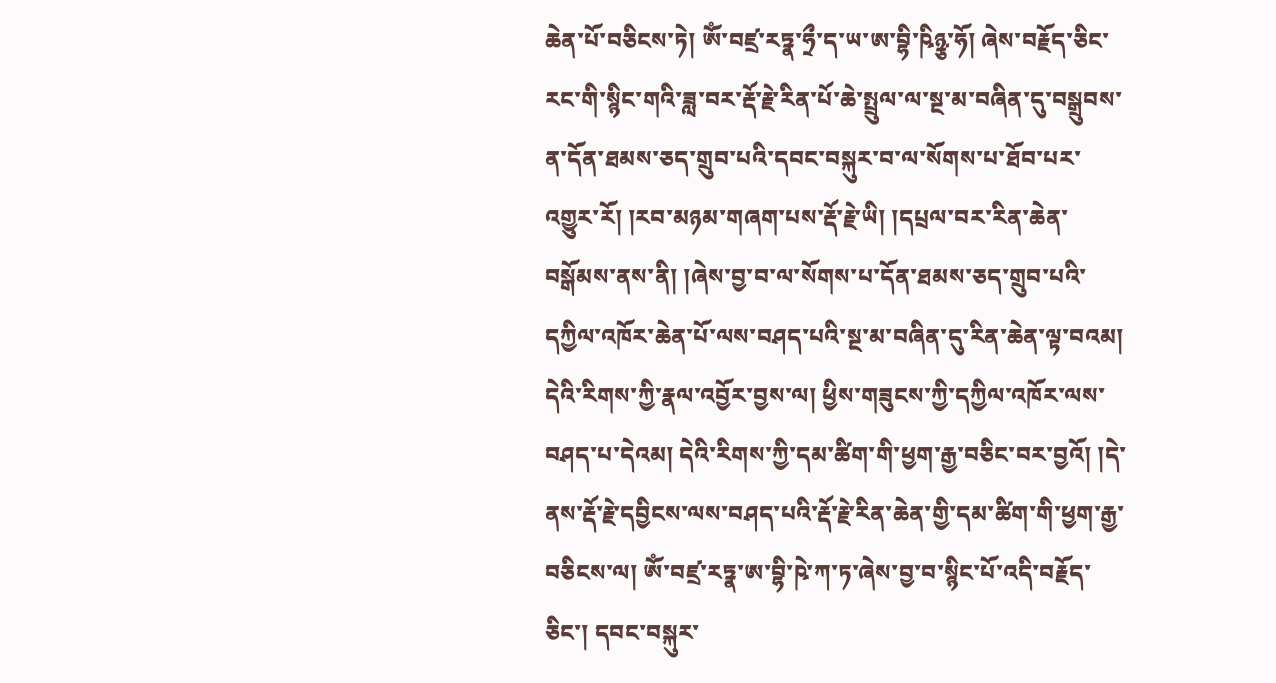ཆེན་པོ་བཅིངས་ཏེ། ཨོཾ་བཛྲ་རཏྣ་ཧྲྀ་ད་ཡ་ཨ་བྷི་ཥིཉྩ་ཧོ། ཞེས་བརྗོད་ཅིང་རང་གི་སྙིང་གའི་ཟླ་བར་རྡོ་རྗེ་རིན་པོ་ཆེ་སྤྲུལ་ལ་སྔ་མ་བཞིན་དུ་བསྒྲུབས་ན་དོན་ཐམས་ཅད་གྲུབ་པའི་དབང་བསྐུར་བ་ལ་སོགས་པ་ཐོབ་པར་འགྱུར་རོ། །རབ་མཉམ་གཞག་པས་རྡོ་རྗེ་ཡི། །དཔྲལ་བར་རིན་ཆེན་བསྒོམས་ནས་ནི། །ཞེས་བྱ་བ་ལ་སོགས་པ་དོན་ཐམས་ཅད་གྲུབ་པའི་དཀྱིལ་འཁོར་ཆེན་པོ་ལས་བཤད་པའི་སྔ་མ་བཞིན་དུ་རིན་ཆེན་ལྟ་བའམ། དེའི་རིགས་ཀྱི་རྣལ་འབྱོར་བྱས་ལ། ཕྱིས་གཟུངས་ཀྱི་དཀྱིལ་འཁོར་ལས་བཤད་པ་དེའམ། དེའི་རིགས་ཀྱི་དམ་ཚིག་གི་ཕྱག་རྒྱ་བཅིང་བར་བྱའོ། །དེ་ནས་རྡོ་རྗེ་དབྱིངས་ལས་བཤད་པའི་རྡོ་རྗེ་རིན་ཆེན་གྱི་དམ་ཚིག་གི་ཕྱག་རྒྱ་བཅིངས་ལ། ཨོཾ་བཛྲ་རཏྣ་ཨ་བྷི་ཥེ་ཀ་ཏ་ཞེས་བྱ་བ་སྙིང་པོ་འདི་བརྗོད་ཅིང་། དབང་བསྐུར་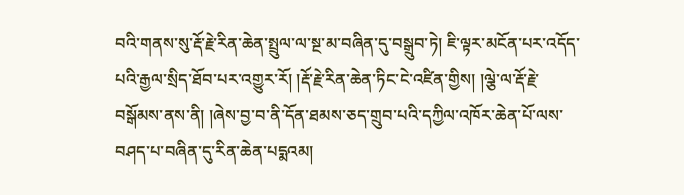བའི་གནས་སུ་རྡོ་རྗེ་རིན་ཆེན་སྤྲུལ་ལ་སྔ་མ་བཞིན་དུ་བསྒྲུབ་ཏེ། ཇི་ལྟར་མངོན་པར་འདོད་པའི་རྒྱལ་སྲིད་ཐོབ་པར་འགྱུར་རོ། །རྡོ་རྗེ་རིན་ཆེན་ཏིང་ངེ་འཛིན་གྱིས། །ལྕེ་ལ་རྡོ་རྗེ་བསྒོམས་ནས་ནི། །ཞེས་བྱ་བ་ནི་དོན་ཐམས་ཅད་གྲུབ་པའི་དཀྱིལ་འཁོར་ཆེན་པོ་ལས་བཤད་པ་བཞིན་དུ་རིན་ཆེན་པདྨའམ།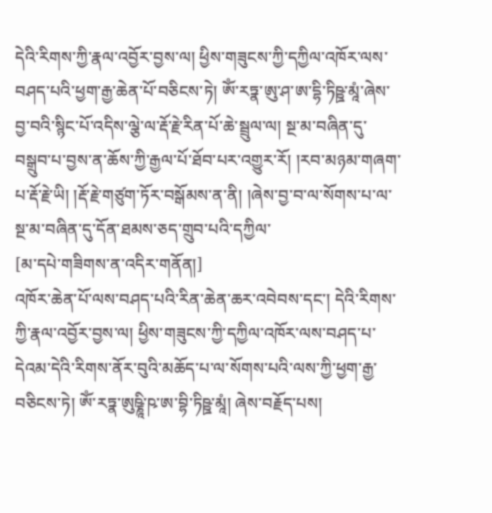དེའི་རིགས་ཀྱི་རྣལ་འབྱོར་བྱས་ལ། ཕྱིས་གཟུངས་ཀྱི་དཀྱིལ་འཁོར་ལས་བཤད་པའི་ཕྱག་རྒྱ་ཆེན་པོ་བཅིངས་ཏེ། ཨོཾ་རཏྣ་ཨུ་ཤ་ཨ་དྷི་ཏིཥྛ་མཱཾ་ཞེས་བྱ་བའི་སྙིང་པོ་འདིས་ལྕེ་ལ་རྡོ་རྗེ་རིན་པོ་ཆེ་སྦྲུལ་ལ། སྔ་མ་བཞིན་དུ་བསྒྲུབ་པ་བྱས་ན་ཆོས་ཀྱི་རྒྱལ་པོ་ཐོབ་པར་འགྱུར་རོ། །རབ་མཉམ་གཞག་པ་རྡོ་རྗེ་ཡི། །རྡོ་རྗེ་གཙུག་ཏོར་བསྒོམས་ན་ནི། །ཞེས་བྱ་བ་ལ་སོགས་པ་ལ་སྔ་མ་བཞིན་དུ་དོན་ཐམས་ཅད་གྲུབ་པའི་དཀྱིལ་
[མ་དཔེ་གཟིགས་ན་འདིར་གནོན།]
འཁོར་ཆེན་པོ་ལས་བཤད་པའི་རིན་ཆེན་ཆར་འབེབས་དང་། དེའི་རིགས་ཀྱི་རྣལ་འབྱོར་བྱས་ལ། ཕྱིས་གཟུངས་ཀྱི་དཀྱིལ་འཁོར་ལས་བཤད་པ་དེའམ་དེའི་རིགས་ནོར་བུའི་མཆོད་པ་ལ་སོགས་པའི་ལས་ཀྱི་ཕྱག་རྒྱ་བཅིངས་ཏེ། ཨོཾ་རཏྣ་ཨུཥྞཱི་ཥ་ཨ་བྷི་ཏིཥྛ་མཱཾ། ཞེས་བརྗོད་པས།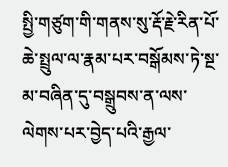སྤྱི་གཙུག་གི་གནས་སུ་རྡོ་རྗེ་རིན་པོ་ཆེ་སྤྲུལ་ལ་རྣམ་པར་བསྒོམས་ཏེ་སྔ་མ་བཞིན་དུ་བསྒྲུབས་ན་ལས་ལེགས་པར་བྱེད་པའི་རྒྱལ་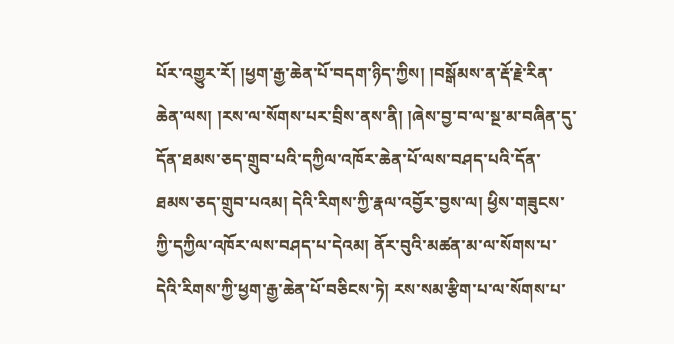པོར་འགྱུར་རོ། །ཕྱག་རྒྱ་ཆེན་པོ་བདག་ཉིད་ཀྱིས། །བསྒོམས་ན་རྡོ་རྗེ་རིན་ཆེན་ལས། །རས་ལ་སོགས་པར་བྲིས་ནས་ནི། །ཞེས་བྱ་བ་ལ་སྔ་མ་བཞིན་དུ་དོན་ཐམས་ཅད་གྲུབ་པའི་དཀྱིལ་འཁོར་ཆེན་པོ་ལས་བཤད་པའི་དོན་ཐམས་ཅད་གྲུབ་པའམ། དེའི་རིགས་ཀྱི་རྣལ་འབྱོར་བྱས་ལ། ཕྱིས་གཟུངས་ཀྱི་དཀྱིལ་འཁོར་ལས་བཤད་པ་དེའམ། ནོར་བུའི་མཚན་མ་ལ་སོགས་པ་དེའི་རིགས་ཀྱི་ཕྱག་རྒྱ་ཆེན་པོ་བཅིངས་ཏེ། རས་སམ་རྩིག་པ་ལ་སོགས་པ་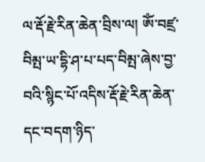ལ་རྡོ་རྗེ་རིན་ཆེན་བྲིས་ལ། ཨོཾ་བཛྲ་བིམྤ་ཡ་དྷི་ཤ་པ་པད་བིམྤ་ཞེས་བྱ་བའི་སྙིང་པོ་འདིས་རྡོ་རྗེ་རིན་ཆེན་དང་བདག་ཉིད་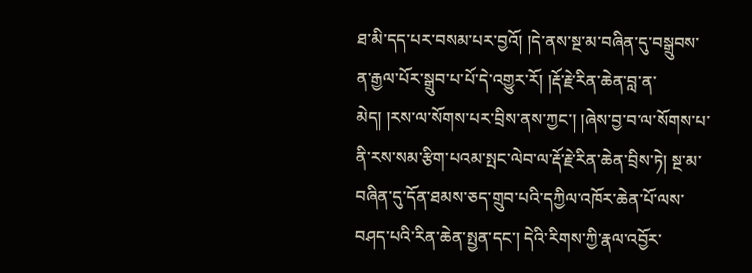ཐ་མི་དད་པར་བསམ་པར་བྱའོ། །དེ་ནས་སྔ་མ་བཞིན་དུ་བསྒྲུབས་ན་རྒྱལ་པོར་སྒྲུབ་པ་པོ་དེ་འགྱུར་རོ། །རྡོ་རྗེ་རིན་ཆེན་བླ་ན་མེད། །རས་ལ་སོགས་པར་བྲིས་ནས་ཀྱང་། །ཞེས་བྱ་བ་ལ་སོགས་པ་ནི་རས་སམ་རྩིག་པའམ་སྤང་ལེབ་ལ་རྡོ་རྗེ་རིན་ཆེན་བྲིས་ཏེ། སྔ་མ་བཞིན་དུ་དོན་ཐམས་ཅད་གྲུབ་པའི་དཀྱིལ་འཁོར་ཆེན་པོ་ལས་བཤད་པའི་རིན་ཆེན་སྤྱན་དང་། དེའི་རིགས་ཀྱི་རྣལ་འབྱོར་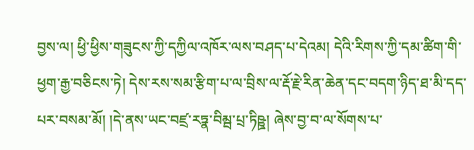བྱས་ལ། ཕྱི་ཕྱིས་གཟུངས་ཀྱི་དཀྱིལ་འཁོར་ལས་བཤད་པ་དེའམ། དེའི་རིགས་ཀྱི་དམ་ཚིག་གི་ཕྱག་རྒྱ་བཅིངས་ཏེ། དེས་རས་སམ་རྩིག་པ་ལ་བྲིས་ལ་རྡོ་རྗེ་རིན་ཆེན་དང་བདག་ཉིད་ཐ་མི་དད་པར་བསམ་མོ། །དེ་ནས་ཡང་བཛྲ་རཏྣ་བིམྦ་པྲ་ཏིཥྛ། ཞེས་བྱ་བ་ལ་སོགས་པ་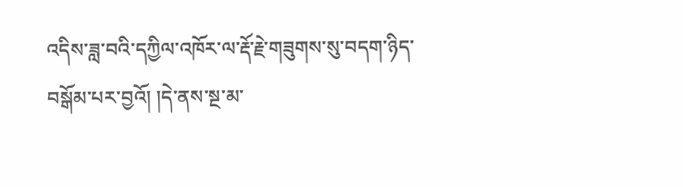འདིས་ཟླ་བའི་དཀྱིལ་འཁོར་ལ་རྡོ་རྗེ་གཟུགས་སུ་བདག་ཉིད་བསྒོམ་པར་བྱའོ། །དེ་ནས་སྔ་མ་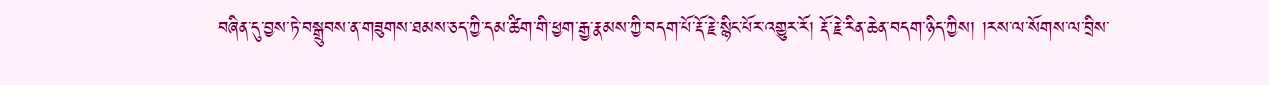བཞིན་དུ་བྱས་ཏེ་བསྒྲུབས་ན་གཟུགས་ཐམས་ཅད་ཀྱི་དམ་ཚིག་གི་ཕྱག་རྒྱ་རྣམས་ཀྱི་བདག་པོ་རྡོ་རྗེ་སྙིང་པོར་འགྱུར་རོ། རྡོ་རྗེ་རིན་ཆེན་བདག་ཉིད་ཀྱིས། །རས་ལ་སོགས་ལ་བྲིས་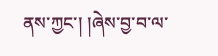ནས་ཀྱང་། །ཞེས་བྱ་བ་ལ་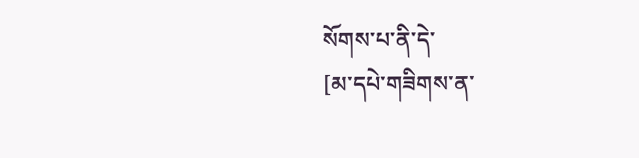སོགས་པ་ནི་དེ་
[མ་དཔེ་གཟིགས་ན་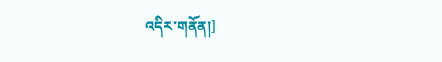འདིར་གནོན།]